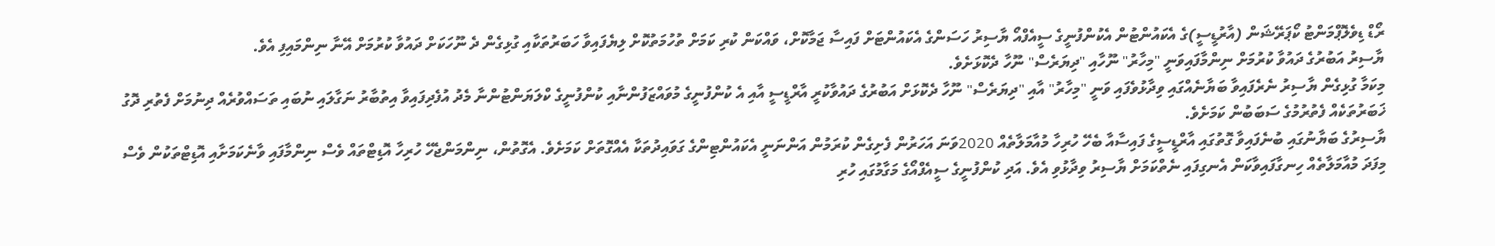ރޯޑް ޑިވެލޮޕްމަންޓު ކޯޕަރޭޝަން (އާރުޑީސީ)ގެ އެކައުންޓުން އެކުންފުނީގެ ސީއެފްއޯ ޔާސިރު ހަސަންގެ އެކައުންޓަށް ފައިސާ ޖަމާކޮށް، ވައްކަން ކުރި ކަމަށް ތުހުމަތުކޮށް ލިޔެފައިވާ ހަބަރުތަކާއި ގުޅިގެން ދެ ނޫހަކަށް ދައުވާ ކުރުމަށް އޭނާ ނިންމައިފި އެވެ.
ޔާސިރު އަބުރުގެ ދައުވާ ކުރުމަށް ނިންމާފައިވަނީ "މިހާރު" ނޫހާއި "ދިޔަރެސް" ނޫހާ ދެކޮޅަށެވެ.
މިކަމާ ގުޅިގެން ޔާސިރު ނެރެފައިވާ ބަޔާނެއްގައި ވިދާޅުވެފައި ވަނީ "މިހާރު" އާއި "ދިޔަރެސް" ނޫހާ ދެކޮޅަށް އަބުރުގެ ދައުވާކުރީ އާރްޑީސީ އާއި އެ ކުންފުނީގެ މުވައްޒަފުންނާއި ކުންފުނީގެ ކްލަޔަންޓުންނާ މެދު އުފެދިފައިވާ އިތުބާރު ނަގާލައި ނުބައި ތަސައްވުރެއް ދިނުމަށް ފެތުރި ދޮގު ޚަބަރުތަކެއް ފެތުރުމުގެ ސަބަބުން ކަމަށެވެ.
ޔާސިރުގެ ބަޔާނުގައި ބުނެފައިވާ ގޮތުގައި އާރްޑީސީގެ ފައިސާއާ ބެހޭ ހުރިހާ މުއާމަލާތެއް 2020ވަނަ އަހަރުން ފެށިގެން ކުރަމުން އަންނަނީ އެކައުންޓިންގެ ގަވައިދުތަކާ އެއްގޮތަށް ކަމަށެވެ. އެގޮތުން، ނިންމަންޖެހޭ ހުރިހާ އޮޑިޓްތައް ވެސް ނިންމާފައި ވާނެކަމަށާއި އޮޑިޓްތަކުން ވެސް މިފަދަ މުއާމަލާތެއް ހިނގާފައިވާކަން އެނގިފައި ނެތްކަމަށް ޔާސިރު ވިދާޅުވި އެވެ. އަދި ކުންފުނީގެ ސީއެފްއޯގެ މަގާމުގައި ހުރި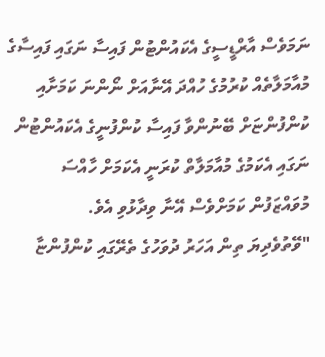ނަމަވެސް އާރްޑީސީގެ އެކައުންޓުން ފައިސާ ނަގައި ފައިސާގެ މުއާމަލާތެއް ކުރުމުގެ ހުއްދަ އޭނާއަށް ނޯންނަ ކަމަށާއި ކުންފުންޏަށް ބޭނުންވާ ފައިސާ ކުންފުނީގެ އެކައުންޓުން ނަގައި އެކަމުގެ މުއާމަލާތް ކުރަނީ އެކަމަށް ހާއްސަ މުވައްޒަފުން ކަމަށްވެސް އޭނާ ވިދާޅުވި އެވެ.
"ވޭތުވެދިޔަ ތިން އަހަރު ދުވަހުގެ ތެރޭގައި ކުންފުންޏާ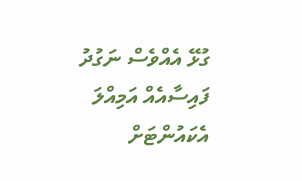ގުޅޭ އެއްވެސް ނަގުދު ފައިސާއެއް އަމިއްލަ އެކައުންޓަށް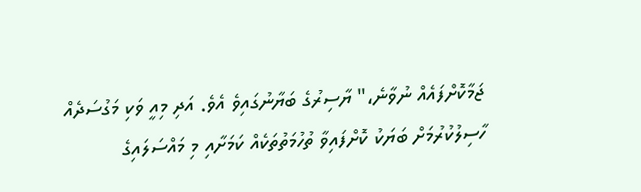ޖަމާކޮށްފައެއް ނުވާނެ،" ޔާސިރުގެ ބަޔާނުގައިވެ އެވެ. އަދި މިއީ ވަކި މަގުސަދެއް ހާސިލުކުރުމަށް ބަޔަކު ކޮށްފައިވާ ތުހުމަތުތަކެއް ކަމަށާއި މި މައްސަލައިގެ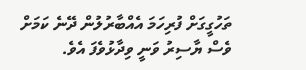ތަހުގީގަށް ފުރިހަމަ އެއްބާރުލުން ދޭނެ ކަމަށް ވެސް ޔާސިރު ވަނީ ވިދާޅުވެފަ އެވެ.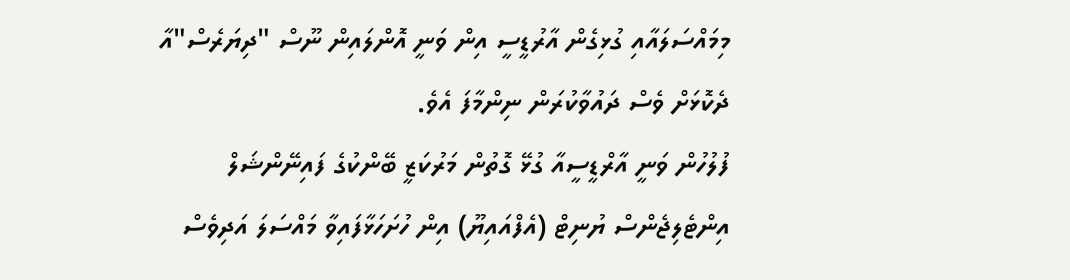މިމައްސަލައާއި ގުޅިގެން އާރުޑީސީ އިން ވަނީ އޮންލައިން ނޫސް "ދިޔަރެސް"އާ ދެކޮޅަށް ވެސް ދައުވާކުރަން ނިންމާފަ އެވެ.
ފުލުހުން ވަނީ އާރްޑީސީއާ ގުޅޭ ގޮތުން މަރުކަޒީ ބޭންކުގެ ފައިނޭންޝަލް އިންޓެލިޖެންސް ޔުނިޓް (އެފްއައިޔޫ) އިން ހުށަހަޅާފައިވާ މައްސަލަ އަދިވެސް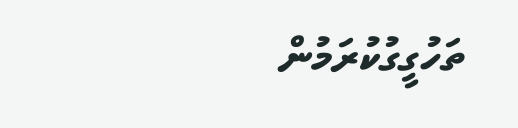ތަހުގީގުކުރަމުން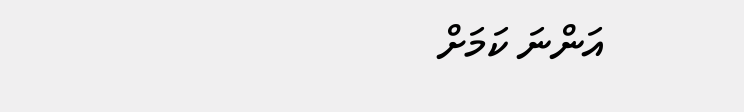އަންނަ ކަމަށް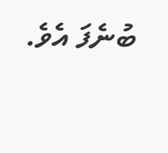ބުނެފަ އެވެ.